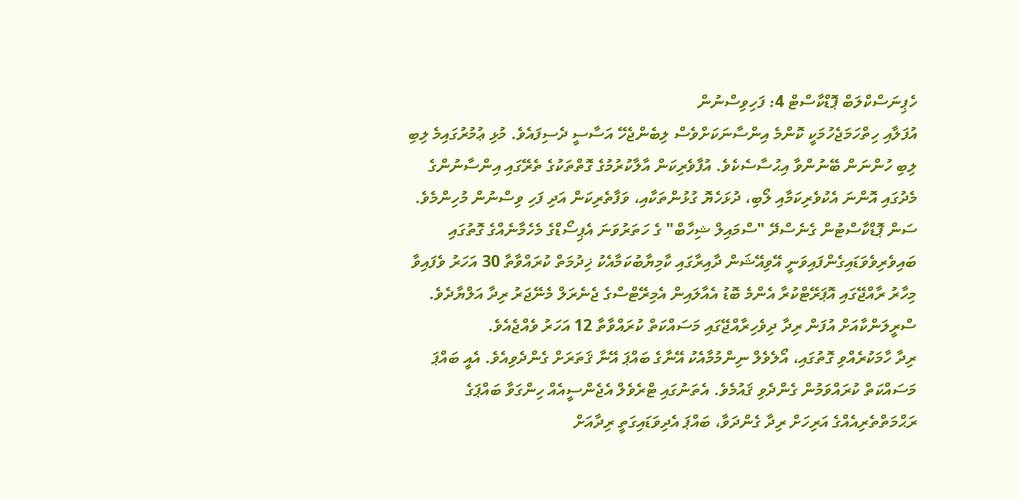ހެޕިނަސްކްލަބް ޕޮޑްކާސްޓް 4: ފަހިވިސްނުން
އުފަލާއި ހިތްހަމަޖެހުމަކީ ކޮންމެ އިންސާނަކަށްވެސް ލިބެންޖެހޭ އަސާސީ ދެސިފައެވެ. މުޅި ޢުމުރުގައިމެ ލިބި ލިބި ހުންނަން ބޭނުންވާ އިޙުސާސެކެވެ. އުފާވެރިކަން އާލާކުރުމުގެ ގޮތްތަކުގެ ތެރޭގައި އިންސާނުންގެ މެދުގައި އޮންނަ އެކުވެރިކަމާއި ލޯބި، ދުޅަހެޔޮ ގުޅުންތަކާއި، ވަފާތެރިކަން އަދި ފަހި ވިސްނުން މުހިންމެވެ.
ސަން ޕޮޑްކާސްޓުން ގެނެސްދޭ "ސްމައިލް ޝިހާބް" ގެ ހަތަރުވަނަ އެޕިސޯޑްގެ މެހެމާނެއްގެ ގޮތުގައި ބައިވެރިވެވަޑައިގެންފައިވަނީ އޭވިއޭޝަން ދާއިރާގައި ކާމިޔާބުކަމާއެކު ޚިދުމަތް ކުރައްވާތާ 30 އަހަރު ވެފައިވާ މިހާރު ރާއްޖޭގައި އޮޕަރޭޓްކުރާ އެންމެ ބޮޑު އެއާލައިން އެމިރޭޓްސްގެ ޖެނެރަލް މެނޭޖަރު ރިދާ އަލްޔާދެވެ. ސްރީލަންކާއަށް އުފަން ރިދާ ދިވެހިރާއްޖޭގައި މަސައްކަތް ކުރައްވާތާ 12 އަހަރު ވެއްޖެއެވެ.
ރިދާ ހާމަކުރެއްވި ގޮތުގައި، އޯލެވެލް ނިންމުމާއެކު އޭނާގެ ބައްޕަ އޭނާ ޤަތަރަށް ގެންދެވިއެވެ. އެއީ ބައްޕަ މަސައްކަތް ކުރައްވަމުން ގެންދެވި ޤައުމެވެ. އެތަނުގައި ޓްރެވެލް އެޖެންސީއެއް ހިންގަވާ ބައްޕަގެ ރަޙްމަތްތެރިއެއްގެ އަރިހަށް ރިދާ ގެންދަވާ، ބައްޕަ އެދިވަޑައިގަތީ ރިދާއަށް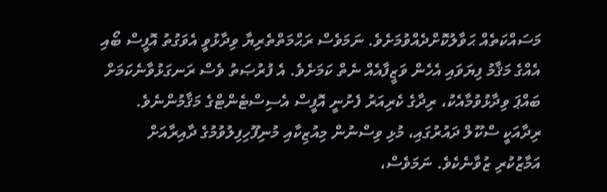މަސައްކަތެއް ޙަވާލުކޮށްދެއްވުމަށެވެ. ނަމަވެސް ރަޙްމަތްތެރިޔާ ވިދާޅުވީ އެވަގުތު އޮފީސް ބޯއި އެއްގެ މަޤާމު ފިޔަވައި އެހެން ވަޒީފާއެއް ނެތް ކަމަށެވެ. އެ ފުރުޞަތު ވެސް ރަނގަޅުވާނެކަމަށް ބައްޕަ ވިދާޅުވުމާއެކު، ރިދާގެ ކެރިއަރު ފެށުނީ އޮފީސް އެސިސްޓެންޓްގެ މަޤާމުންނެވެ.
ރިދާއަކީ ސްކޫލް ދައުރުގައި، މުޅި ވިސްނުން މިއުޒިކާއި މުނިފޫހިފިލުވުމުގެ ދާއިރާއަށް އަމާޒުކުރި ޒުވާނެކެވެ. ނަމަވެސް،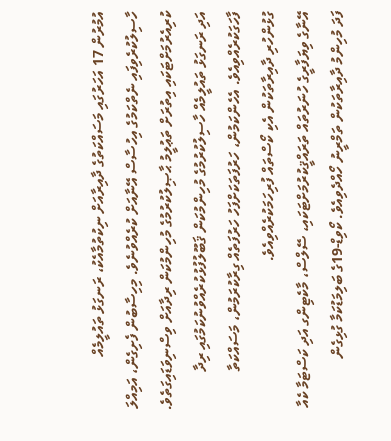އުމުރުން 17 އަހަރުގައި މަސައްކަތުގެ ދާއިރާއަށް ނިކުތުމާއެކު، ރަނގަޅު ތައުލީމެއް ހާސިލުކުރެވިފައި ނެތްކަމުގެ އިހުސާސް އޭނާއަށް ކުރެއްވުނެވެ. މިހިސާބުން ފެށިގެން، އަމިއްލަ ކުރިއެރުމަށްޓަކައި އިތުރަށް ތަޢުލީމު ޙާޞިލުކުރުމުގެ މުހިންމުކަން ރިދާއަށް ވިސްނިވަޑައިގަތެވެ. އަދި ރަނގަޅު ތައުލީމެއް ހާސިލުކުރުމުގެ މުހިންމުކަން ޤަބޫލުފުޅުކުރެއްވުނުކަމުގައި ރިދާ ފާހަގަކުރެއްވިއެވެ. އެހެންކަމުން، ހަރުފަތަކަށްފަހު ހަރުފަތެއް ގިރާކުރަމުން، މަސައްކަތާ ގުޅުންހުރި ދާއިރާތަކުން އެކި ކޯސްތައް ފުރިހަމަކުރެއްވިއެވެ.
އޭނާގެ ވިޔަފާރީގެ ހުނަރުތައް ތަރައްޤީކުރުމަށްޓަކައި، ސޭލްސް، މާކެޓިންގ އަދި ކަސްޓަމާ ކެއާ ފަދަ މުހިންމު ދާއިރާތަކުން ތަމްރީނު ހޯއްދެވިއެވެ. ކޯވިޑް-19ގެ ބަލިމަޑުކަމާ ގުޅިގެން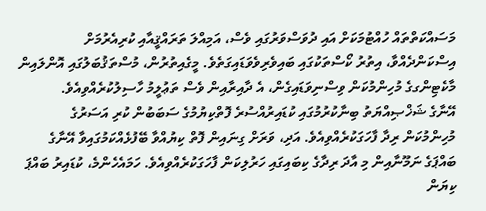މަސައްކަތްތައް ހުއްޓުމަކަށް އައި ދުވަސްވަރުގައި ވެސް، އަމިއްލަ ތަރައްޤީއާއި ކުރިއެރުމަށް އިސްކަންދެއްވާ، އިތުރު ކޯސްތަކުގައި ބައިވެރިވެވަޑައިގަތެވެ. މީގެއިތުރުން، މުސްތަޤުބަލުގައި އޮންލައިން މާކެޓިންގގެ މުހިންމުކަން ވިސްނިވަޑައިގެން، އެ ދާއިރާއިން ވެސް ތަޢުލީމު ހާސިލުކުރެއްވިއެވެ.
އޭނާގެ ޝަޚްޞިއްޔަތު ބިނާކުރުމުގައި ކުޑައިރުއްސުރެ ފޮތްކިޔުމުގެ ސަބަބުން ކުރި އަސަރުގެ މުހިންމުކަން ރިދާ ފާހަގަކުރެއްވިއެވެ. އަދި، ވަރަށް ގިނައިން ފޮތް ކިޔުއްވާ ބޭފުޅެއްކަމުގައިވާ އޭނާގެ ބައްޕަގެ ނަމޫނާއިން މި އާދަ ރިދާގެ ކިބައިގައި ހަރުލިކަން ފާހަގަކުރެއްވިއެވެ. ހަމައެހެންމެ، ކުޑައިރު ބައްޕަ ކިޔަން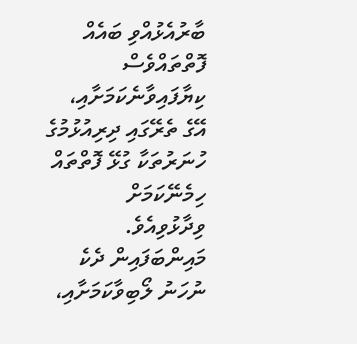ބާރުއެޅުއްވި ބައެއް ފޮތްތައްވެސް ކިޔާފައިވާނެކަމަށާއި، އޭގެ ތެރޭގައި ދިރިއުޅުމުގެ ހުނަރުތަކާ ގުޅޭ ފޮތްތައް ހިމެނޭކަމަށް ވިދާޅުވިއެވެ.
މައިންބަފައިން ދެކެ ނުހަނު ލޯބިވާކަމަށާއި،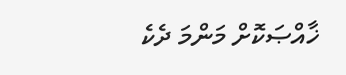ޚާއްޞަކޮށް މަންމަ ދެކެ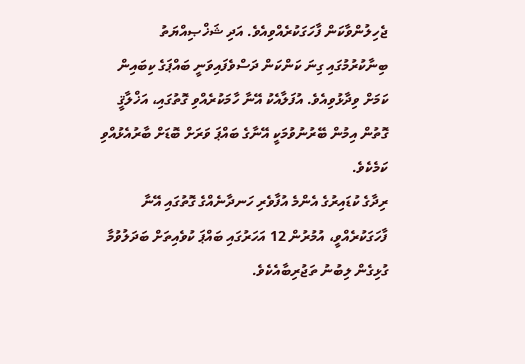ޖެހިލުންވާކަން ފާހަގަކުރެއްވިއެވެ. އަދި ޝަޚްޞިއްޔަތު ބިނާކުރުމުގައި ގިނަ ކަންކަން ދަސްވެފައިވަނީ ބައްޕަގެ ކިބައިން ކަމަށް ވިދާޅުވިއެވެ. އުފަލާއެކު އޭނާ ހާމަކުރެއްވި ގޮތުގައި، އަޚްލާޤީ ގޮތުން އިމުން ބޭރުނުވުމަކީ އޭނާގެ ބައްޕަ ވަރަށް ބޮޑަށް ބާރުއެޅުއްވި ކަމެކެވެ.
ރިދާގެ ކުޑައިރުގެ އެންމެ އުފާވެރި ހަނދާނެއްގެ ގޮތުގައި އޭނާ ފާހަގަކުރެއްވީ، އުމުރުން 12 އަހަރުގައި ބައްޕަ ކުވެއިތަށް ބަދަލުވުމާ ގުޅިގެން ލިބުނު ތަޖުރިބާއެކެވެ.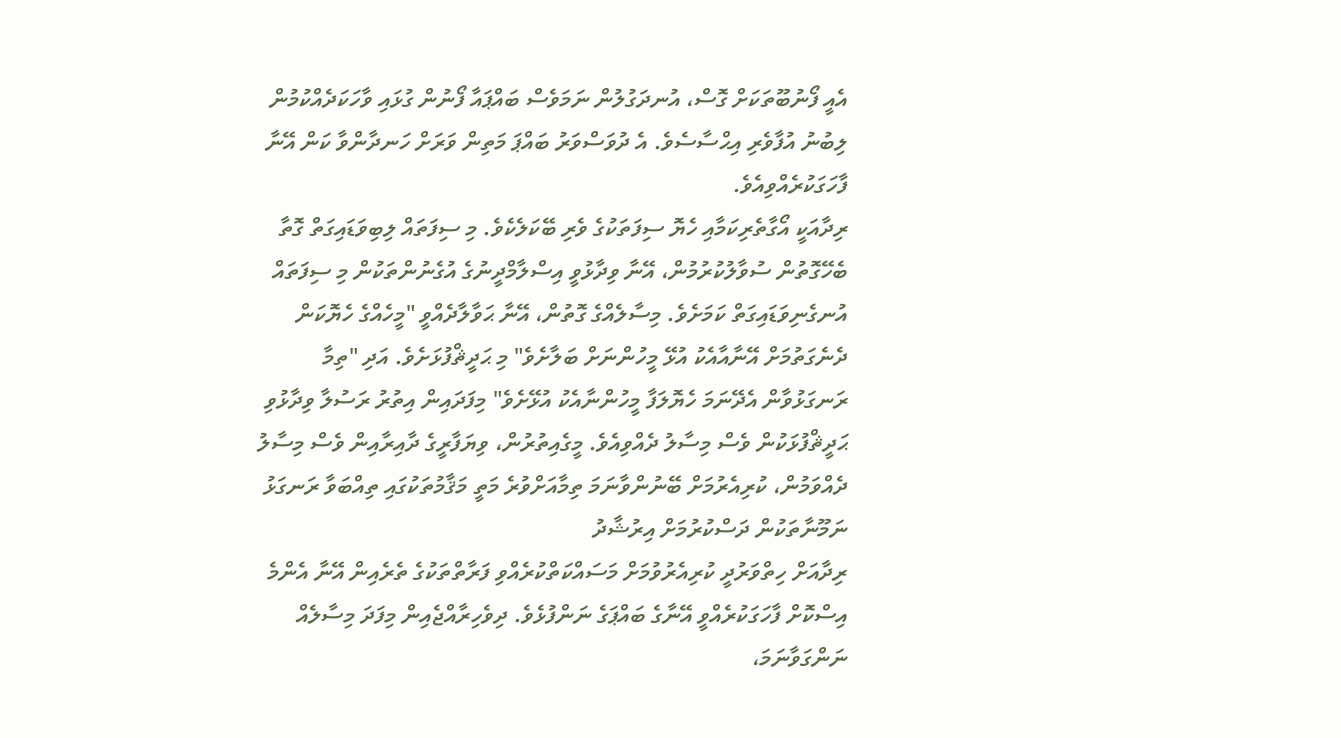އެއީ ފޯނުބޫތަކަށް ގޮސް، އުނދަގުލުން ނަމަވެސް ބައްޕައާ ފޯނުން ގުޅައި ވާހަކަދެއްކުމުން ލިބުނު އުފާވެރި އިޙްސާސެވެ. އެ ދުވަސްވަރު ބައްޕަ މަތިން ވަރަށް ހަނދާންވާ ކަން އޭނާ ފާހަގަކުރެއްވިއެވެ.
ރިދާއަކީ އޯގާތެރިކަމާއި ހެޔޮ ސިފަތަކުގެ ވެރި ބޭކަލެކެވެ. މި ސިފަތައް ލިބިވަޑައިގަތް ގޮތާ ބެހޭގޮތުން ސުވާލުކުރުމުން، އޭނާ ވިދާޅުވީ އިސްލާމްދީނުގެ އުގެނުންތަކުން މި ސިފަތައް އުނގެނިވަޑައިގަތް ކަމަށެވެ. މިސާލެއްގެ ގޮތުން، އޭނާ ޙަވާލާދެއްވީ "މީހެއްގެ ހެޔޮކަން ދެނެގަތުމަށް އޭނާއާއެކު އުޅޭ މީހުންނަށް ބަލާށެވެ" މި ޙަދީޘްފުޅަށެވެ. އަދި "ތިމާ ރަނގަޅުވާން އެދޭނަމަ ހެޔޮލަފާ މީހުންނާއެކު އުޅޭށެވެ" މިފަދައިން އިތުރު ރަސުލާ ވިދާޅުވި ޙަދީޘްފުޅަކުން ވެސް މިސާލު ދެއްވިއެވެ. މީގެއިތުރުން، ވިޔަފާރީގެ ދާއިރާއިން ވެސް މިސާލު ދެއްވަމުން، ކުރިއެރުމަށް ބޭނުންވާނަމަ ތިމާއަށްވުރެ މަތީ މަޤާމުތަކުގައި ތިއްބަވާ ރަނގަޅު ނަމޫނާތަކުން ދަސްކުރުމަށް އިރުޝާދު
ރިދާއަށް ހިތްވަރުދީ ކުރިއެރުވުމަށް މަސައްކަތްކުރެއްވި ފަރާތްތަކުގެ ތެރެއިން އޭނާ އެންމެ އިސްކޮށް ފާހަގަކުރެއްވީ އޭނާގެ ބައްޕަގެ ނަންފުޅެވެ. ދިވެހިރާއްޖެއިން މިފަދަ މިސާލެއް ނަންގަވާނަމަ،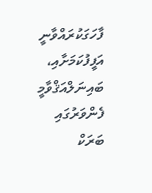ފާހަގަކުރައްވާނީ އަފީފުކަމަށާއި، ބައިނަލްއަޤްވާމީ ފެންވަރުގައި ބަރަކް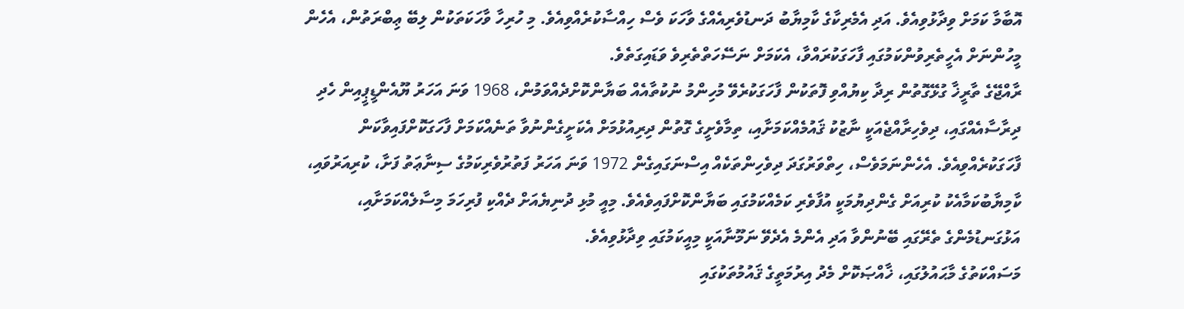އޮބާމާ ކަމަށް ވިދާޅުވިއެވެ. އަދި އެމެރިކާގެ ކާމިޔާބު ދަނޑުވެރިއެއްގެ ވާހަކަ ވެސް ހިއްސާކުރެއްވިއެވެ. މި ހުރިހާ ވާހަކަތަކުން ލިބޭ ޢިބްރަތުން، އެހެން މީހުންނަށް އެހީތެރިވުންކަމުގައި ފާހަގަކުރައްވާ، އެކަމަށް ނަސޭހަތްތެރިވެ ވަޑައިގަތެވެ.
ރާއްޖޭގެ ތާރީޚާ ގުޅޭގޮތުން ރިދާ ކިޔުއްވި ފޮތަކުން ފާހަގަކުރެވޭ މުހިންމު ނުކުތާއެއް ބަޔާންކޮށްދެއްވަމުން، 1968 ވަނަ އަހަރު ޔޫއެންޑީޕީއިން ހެދި ދިރާސާއެއްގައި، ދިވެހިރާއްޖެއަކީ ނާޒުކު ޤައުމެއްކަމަށާއި، ތިމާވެށީގެ ގޮތުން ދިރިއުޅުމަށް އެކަށީގެންނުވާ ތަނެއްކަމަށް ފާހަގަކޮށްފައިވާކަން ފާހަގަކުރެއްވިއެވެ. އެހެންނަމަވެސް، ހިތްވަރުގަދަ ދިވެހިންތަކެއް އިސްނަގައިގެން 1972 ވަނަ އަހަރު ފަތުރުވެރިކަމުގެ ސިނާޢަތު ފަށާ، ކުރިއަރުވައި، ކާމިޔާބުކަމާއެކު ކުރިއަށް ގެންދިޔުމަކީ އުފާވެރި ކަމެއްކަމުގައި ބަޔާންކޮށްފައިވެއެވެ. މިއީ މުޅި ދުނިޔެއަށް ދެއްކި ފުރިހަމަ މިސާލެއްކަމަށާއި، އަޅުގަނޑުމެންގެ ތެރޭގައި ބޭނުންވާ އަދި އެންމެ އެދެވޭ ނަމޫނާއަކީ މިއީކަމުގައި ވިދާޅުވިއެވެ.
މަސައްކަތުގެ މާޙައުލުގައި، ޚާއްޞަކޮށް މެދު އިރުމަތީގެ ޤައުމުތަކުގައި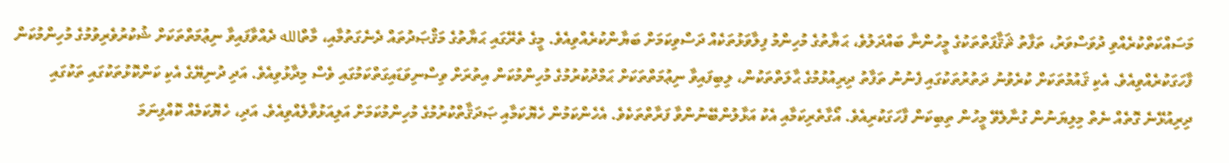މަސައްކަތްކުރެއްވި ދުވަސްވަރު، ތަފާތު ޘަޤާފަތްތަކުގެ މީހުންނާ ބައްދަލުވެ، ޙަޔާތުގެ މުހިންމު ފިލާވަޅުތަކެއް ދަސްވިކަމަށް ބަޔާންކުރެއްވިއެވެ. މީގެ ތެރޭގައި ޙަޔާތުގެ މަޤްޞަދުތައް ދެނެގަތުމާއި، މާތްالله ދެއްވާފައިވާ ނިޢުމަތްތަކަށް ޝުކުރުވެރިވުމުގެ މުހިންމުކަން ފާހަގަކުރެއްވިއެވެ. އެކި ޤައުމުތަކަށް ކުރެވުނު ދަތުރުތަކުގައި ފެނުނު ތަފާތު ދިރިއުޅުމުގެ ޙާލަތްތަކުން، ލިބިފައިވާ ނިޢުމަތްތަކަށް ޙަމްދުކުރުމުގެ މުހިންމުކަން އިތުރަށް ވިސްނިވަޑައިގަތްކަމުގައި ވެސް މިދާޅުވިއެވެ. އަދި ދުނިޔޭގެ އެކި ކަންކޮޅުތަކުގައި ތަކުގައި ދިރިއުޅޭނެ ގޮތެއް ނެތް މިލިޔަނުން ގުނާލެވޭ މީހުން ތިބިކަން ފާހަގަކުރިއެވެ. އޯގާތެރިކަމާއި އެކު އަޅާލުންބޭނުންވާ ފަރާތްތަކެވެ. އެހެންކަމުން ހެޔޮކަމާއި ޞަދަޤާތްކުރުމުގެ މުހިންމުކަމަށް އަލިއަޅުވާލެއްވިއެވެ. އަދި، ހެޔޮކަމެއް ކޮއްފިނަމަ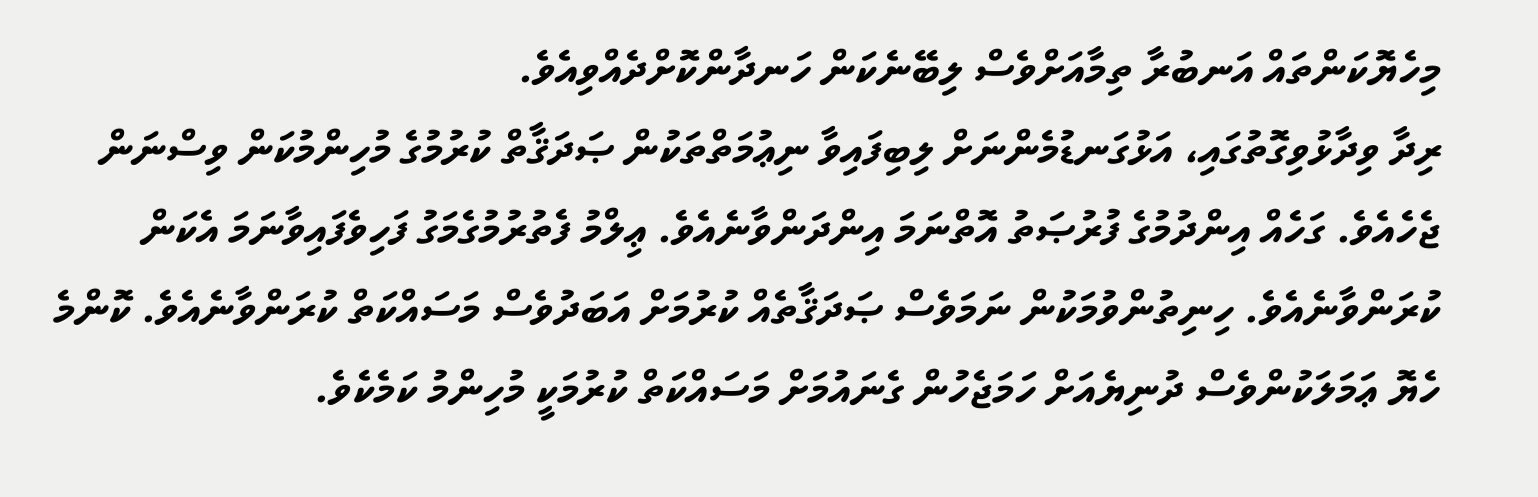މިހެޔޮކަންތައް އަނބުރާ ތިމާއަށްވެސް ލިބޭނެކަން ހަނދާންކޮށްދެއްވިއެވެ.
ރިދާ ވިދާޅުވިގޮތުގައި، އަޅުގަނޑުމެންނަށް ލިބިފައިވާ ނިޢުމަތްތަކުން ޞަދަޤާތް ކުރުމުގެ މުހިންމުކަން ވިސްނަން ޖެހެއެވެ. ގަހެއް އިންދުމުގެ ފުރުޞަތު އޮތްނަމަ އިންދަންވާނެއެވެ. ޢިލްމު ފެތުރުމުގެމަގު ފަހިވެފައިވާނަމަ އެކަން ކުރަންވާނެއެވެ. ހިނިތުންވުމަކުން ނަމަވެސް ޞަދަޤާތެއް ކުރުމަށް އަބަދުވެސް މަސައްކަތް ކުރަންވާނެއެވެ. ކޮންމެ ހެޔޮ ޢަމަލަކުންވެސް ދުނިޔެއަށް ހަމަޖެހުން ގެނައުމަށް މަސައްކަތް ކުރުމަކީ މުހިންމު ކަމެކެވެ.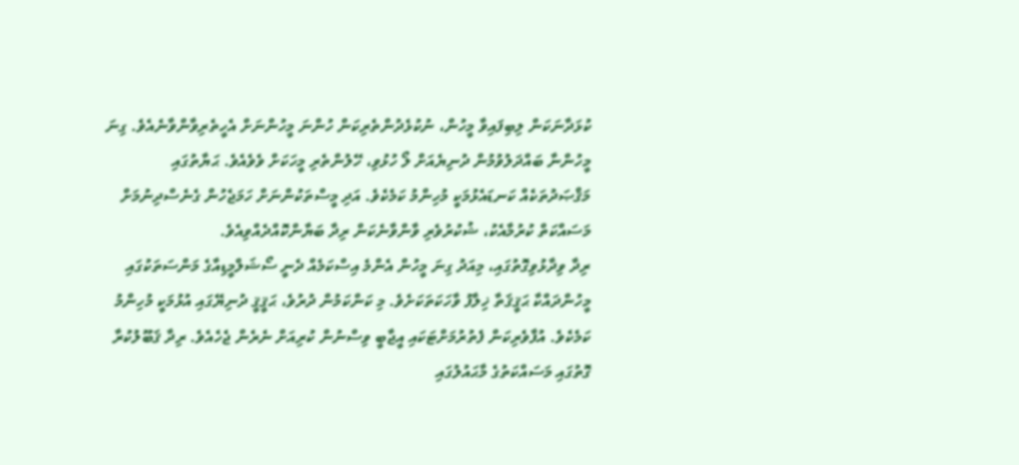ކުޅަދާނަކަން ލިބިފައިވާ މީހުން، ނުކުޅެދުންތެރިކަން ހުންނަ މީހުންނަށް އެހީތެރިވާންވާނެއެވެ. ގިނަ މީހުންނާ ބައްދަލުވުމުން ދުނިޔެއަށް ލޯ ހުޅުވި، ހޭލުންތެރި މީހަކަށް ވެވެއެވެ. ޙަޔާތުގައި މަޤްޞަދުތަކެއް ކަނޑައެޅުމަކީ މުހިންމު ކަމެކެވެ. އަދި މީސްތަކުންނަށް ހަމަޖެހުން ގެނެސްދިނުމަށް މަސައްކަތް ކުރުމާއެކު، ޝުކުރުވެރި ވާންވާނެކަން ރިދާ ބަޔާންކޮއްދެއްވިއެވެ.
ރިދާ ވިދާޅުވިގޮތުގައި، މިއަދު ގިނަ މީހުން އެންމެ އިސްކަމެއް ދެނީ ސޯޝަލްމީޑިއާގެ މަންސަތަކުގައި މީހުންދައްކާ ޙަޤީޤަތާ ޚިލާފު ވާހަކަތަކަށެވެ. މި ކަންކަމުން ދުރުވެ، ޙަޤީޤީ ދުނިޔޭގައި އުޅުމަކީ މުހިންމު ކަމެކެވެ. އުފާވެރިކަން ފެތުރުމަށްޓަކައި އީޖާބީ ވިސްނުން ކުރިއަށް ނެރެން ޖެހެއެވެ. ރިދާ ޤަބޫލުކުރާ ގޮތުގައި މަސައްކަތުގެ މާޙައުލުގައި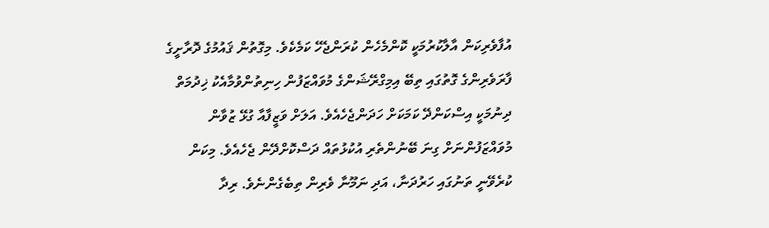އުފާވެރިކަން އާލާކުރުމަކީ ކޮންމެހެން ކުރަންޖެހޭ ކަމެކެވެ. މިގޮތުން ޤައުމުގެ ދޮރާށީގެ ފާރަވެރިންގެ ގޮތުގައި ތިބޭ އިމިގްރޭޝަންގެ މުވައްޒަފުން ހިނިތުންވުމާއެކު ޚިދުމަތް ދިނުމަކީ އިސްކަންދޭ ކަމަކަށް ހަދަންޖެހެއެވެ. އަލަށް ވަޒީފާއާ ގުޅޭ ޒުވާން މުވައްޒަފުންނަށް ގިނަ ބޭނުންތެރި އުކުޅުތައް ދަސްކޮށްދޭން ޖެހެއެވެ. މިކަން ކުރެވޭނީ ތަނުގައި ހަރުދަނާ، އަދި ނަމޫނާ ވެރިން ތިބެގެންނެވެ. ރިދާ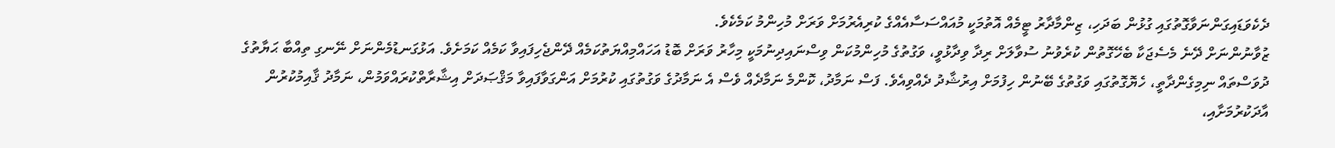ދެކެވަޑައިގަންނަވާގޮތުގައި ގުޅުން ބަދަހި، ޒިންމާދާރު ޓީމެއް އޮތުމަކީ މުއައްސަސާއެއްގެ ކުރިއެރުމަށް ވަރަށް މުހިންމު ކަމެކެވެ.
ޒުވާނުންނަށް ދޭނެ މެސެޖަކާ ބެހޭގޮތުން ކުރެވުނު ސުވާލަށް ރިދާ ވިދާޅުވީ، ވަގުތުގެ މުހިންމުކަން ވިސްނައިދިނުމަކީ މިހާރު ވަރަށް ބޮޑު އަހައްމިއްޔަތުކަމެއް ދޭންޖެހިފައިވާ ކަމެއް ކަމަށެވެ. އަޅުގަނޑުމެންނަށް ނޭނގި ތިއްބާ ޙަޔާތުގެ ދުވަސްތައް ނިމިގެންދާތީ، ހެޔޮގޮތުގައި ވަގުތުގެ ބޭނުން ހިފުމަށް އިރުޝާދު ދެއްވިއެވެ. ފަސް ނަމާދު، ކޮންމެ ނަމާދެއް ވެސް އެ ނަމާދުގެ ވަގުތުގައި ކުރުމަށް އަންގަވާފައިވާ މަޤްޞަދަށް އިޝާރާތްކުރައްވަމުން، ނަމާދު ޤާއިމުކުރުން އާދަކުރުމަށާއި،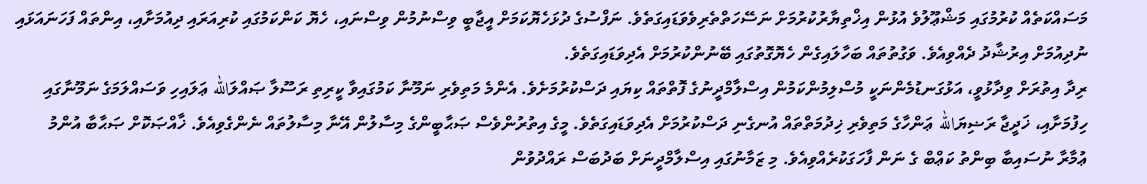މަސައްކަތެއް ކުރުމުގައި މަޝްޢޫލުވެ އުޅުން އިޚްތިޔާރުކުރުމަށް ނަސޭހަތްތެރިވެވަޑައިގަތެވެ. ނަފްސުގެ ދުޅަހެޔޮކަމަށް އީޖާބީ ވިސްނުމުން ވިސްނައި، ހެޔޮ ކަންކަމުގައި ކުރިއަރައި ދިއުމަށާއި، އިންތައް ފަހަނައަޅައި ނުދިއުމަށް އިރުޝާދު ދެއްވިއެވެ. ވަގުތުތައް ބަހާލައިގެން ހެޔޮގޮތުގައި ބޭނުންކުރުމަށް އެދިވަޑައިގަތެވެ.
ރިދާ އިތުރަށް ވިދާޅުވީ، އަޅުގަނޑުމެންނަކީ މުސްލިމުންކަމުން އިސްލާމްދީނުގެ ފޮތްތައް ކިޔައި ދަސްކުރުމަށެވެ. އެންމެ މަތިވެރި ނަމޫނާ ކަމުގައިވާ ކީރިތި ރަސޫލާ ޞައްލަالله ޢަލައިހި ވަސައްލަމަގެ ނަމޫނާގައި ހިފުމަށާއި، ޚަދީޖާ ރަޟިޔަالله ޢަންހާގެ މަތިވެރި ޚިދުމަތްތައް އުނގެނި ދަސްކުރުމަށް އެދިވަޑައިގަތެވެ. މީގެ އިތުރުންވެސް ޞަޙާބީންގެ މިސާލުން އޭނާ މިސާލުތައް ނެންގެވިއެވެ. ޚާއްޞަކޮށް ޞަޙާބާ އުންމު ޢުމާރާ ނުސައިބާ ބިންތު ކަޢްބް ގެ ނަން ފާހަގަކުރެއްވިއެވެ. މި ޒަމާނުގައި އިސްލާމްދީނަށް ބަދުބަސް ރައްދުވުން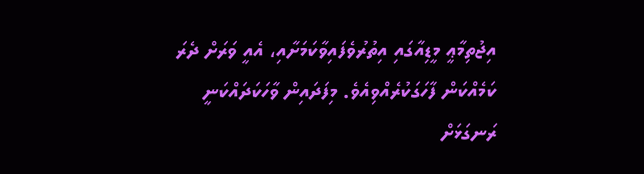އިޖުތިމާޢީ މީޑިއާގައި އިތުރުވެފައިވާކަމަށާއި، އެއީ ވަރަށް ދެރަ ކަމެއްކަން ފާހަގަކުރެއްވިއެވެ. މިފަދައިން ވާހަކަދައްކަނީ ރަނގަޅަށް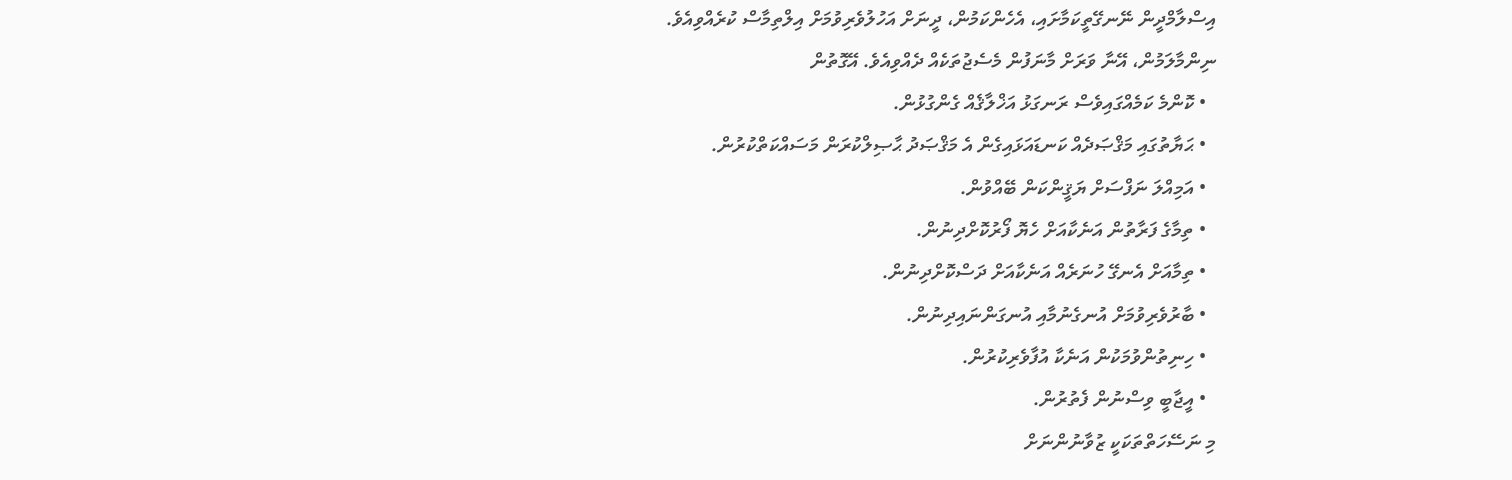އިސްލާމްދީން ނޭނގޭތީކަމާށައި، އެހެންކަމުން، ދީނަށް އަހުލުވެރިވުމަށް އިލްތިމާސް ކުރެއްވިއެވެ.
ނިންމާލަމުން، އޭނާ ވަރަށް މާނަފުން މެސެޖުތަކެއް ދެއްވިއެވެ. އޭގޮތުން
  • ކޮންމެ ކަމެއްގައިވެސް ރަނގަޅު އަޚްލާޤެއް ގެންގުޅުން.
  • ޙަޔާތުގައި މަޤްޞަދެއް ކަނޑައަޅައިގެން އެ މަޤްޞަދު ޙާޞިލްކުރަން މަސައްކަތްކުރުން.
  • އަމިއްލަ ނަފްސަށް ޔަޤީންކަން ބޭއްވުން.
  • ތިމާގެ ފަރާތުން އަނެކާއަށް ހެޔޮ ފޯރުކޮށްދިނުން.
  • ތިމާއަށް އެނގޭ ހުނަރެއް އަނެކާއަށް ދަސްކޮށްދިނުން.
  • ބާރުވެރިވުމަށް އުނގެނުމާއި އުނގަންނައިދިނުން.
  • ހިނިތުންވުމަކުން އަނެކާ އުފާވެރިކުރުން.
  • އީޖާބީ ވިސްނުން ފެތުރުން.
މި ނަސޭހަތްތަކަކީ ޒުވާނުންނަށް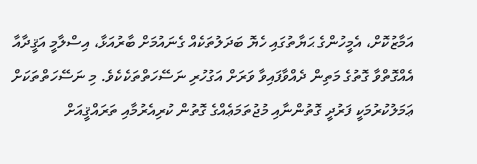އަމާޒުކޮށް، އެމީހުންގެ ޙަޔާތުގައި ހެޔޮ ބަދަލުތަކެއް ގެނައުމަށް ބާރުއަޅާ، އިސްލާމީ އަޤީދާއާ އެއްގޮތްވާ ގޮތުގެ މަތިން ދެއްވާފައިވާ ވަރަށް އަގުހުރި ނަސޭހަތްތަކެކެވެ. މި ނަސޭހަތްތަކަށް ޢަމަލުކުރުމަކީ ފަރުދީ ގޮތުންނާއި މުޖުތަމަޢެއްގެ ގޮތުން ކުރިއެރުމާއި ތަރައްޤީއަށް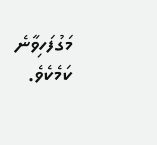މަގުފަހިވާނެ ކަމެކެވެ.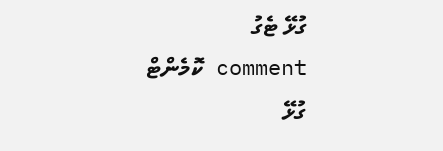ގުޅޭ ޓެގު
comment ކޮމެންޓް
ގުޅޭ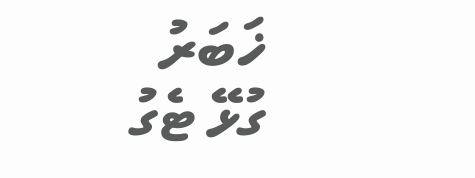ޚަބަރު
ގުޅޭ ޓެގު